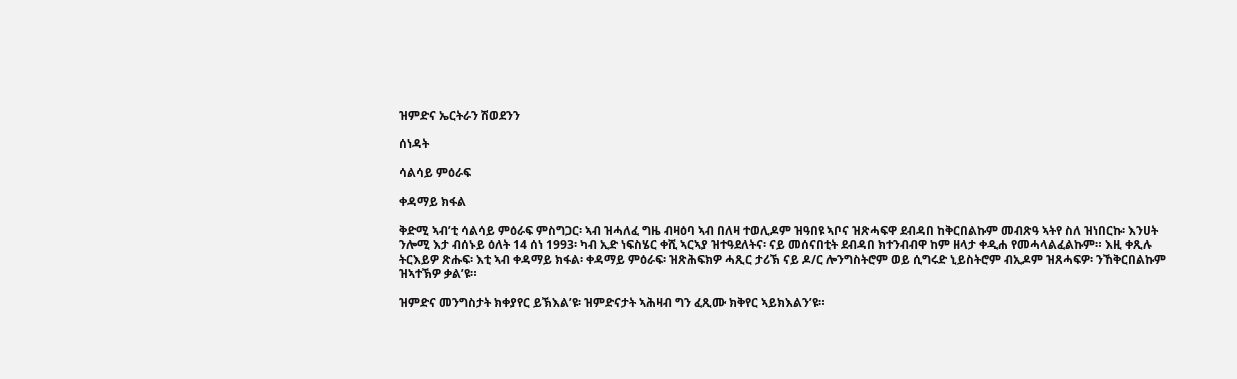ዝምድና ኤርትራን ሽወደንን

ሰነዳት

ሳልሳይ ምዕራፍ

ቀዳማይ ክፋል

ቅድሚ ኣብ’ቲ ሳልሳይ ምዕራፍ ምስግጋር፡ ኣብ ዝሓለፈ ግዜ ብዛዕባ ኣብ በለዛ ተወሊዶም ዝዓበዩ ኣቦና ዝጽሓፍዋ ደብዳበ ከቅርበልኩም መብጽዓ ኣትየ ስለ ዝነበርኩ፡ እንሀት ንሎሚ እታ ብሰኑይ ዕለት 14 ሰነ 1993፡ ካብ ኢድ ነፍስሄር ቀሺ ኣርኣያ ዝተዓደለትና፡ ናይ መሰናበቲት ደብዳበ ክተንብብዋ ከም ዘላታ ቀዲሐ የመሓላልፈልኩም። እዚ ቀጺሉ ትርእይዎ ጽሑፍ፡ እቲ ኣብ ቀዳማይ ክፋል፡ ቀዳማይ ምዕራፍ፡ ዝጽሕፍክዎ ሓጺር ታሪኽ ናይ ዶ/ር ሎንግስትሮም ወይ ሲግሩድ ኒይስትሮም ብኢዶም ዝጸሓፍዎ፡ ንኸቅርበልኩም ዝኣተኽዎ ቃል’ዩ።

ዝምድና መንግስታት ክቀያየር ይኽእል’ዩ፡ ዝምድናታት ኣሕዛብ ግን ፈጺሙ ክቅየር ኣይክእልን’ዩ።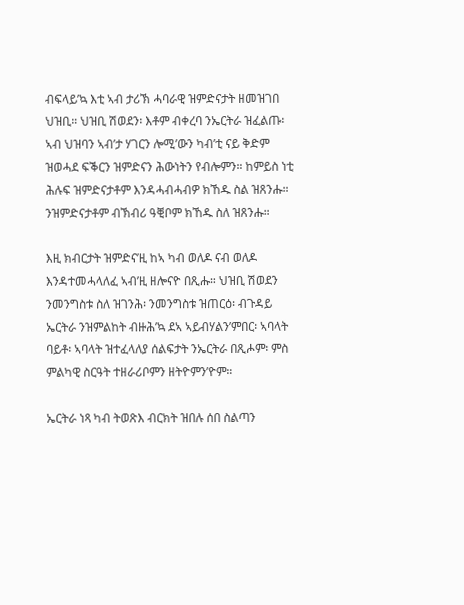ብፍላይ’ኳ እቲ ኣብ ታሪኽ ሓባራዊ ዝምድናታት ዘመዝገበ ህዝቢ። ህዝቢ ሽወደን፡ እቶም ብቀረባ ንኤርትራ ዝፈልጡ፡ ኣብ ህዝባን ኣብ’ታ ሃገርን ሎሚ’ውን ካብ’ቲ ናይ ቅድም ዝወሓደ ፍቕርን ዝምድናን ሕውነትን የብሎምን። ከምይስ ነቲ ሕሉፍ ዝምድናታቶም እንዳሓብሓብዎ ክኸዱ ስል ዝጸንሑ። ንዝምድናታቶም ብኽብሪ ዓቒቦም ክኸዱ ስለ ዝጸንሑ።

እዚ ክብርታት ዝምድና’ዚ ከኣ ካብ ወለዶ ናብ ወለዶ እንዳተመሓላለፈ ኣብ’ዚ ዘሎናዮ በጺሑ። ህዝቢ ሽወደን ንመንግስቱ ስለ ዝገንሕ፡ ንመንግስቱ ዝጠርዕ፡ ብጉዳይ ኤርትራ ንዝምልከት ብዙሕ’ኳ ደኣ ኣይብሃልን’ምበር፡ ኣባላት ባይቶ፡ ኣባላት ዝተፈላለያ ሰልፍታት ንኤርትራ በጺሖም፡ ምስ ምልካዊ ስርዓት ተዘራሪቦምን ዘትዮምን’ዮም።

ኤርትራ ነጻ ካብ ትወጽእ ብርክት ዝበሉ ሰበ ስልጣን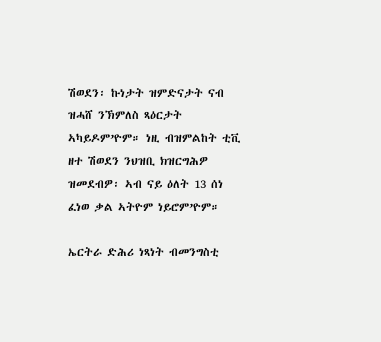ሽወደን፡ ኩነታት ዝምድናታት ናብ ዝሓሸ ንኽምለስ ጻዕርታት ኣካይዶም’ዮም። ነዚ ብዝምልከት ቲቪ ዘተ ሽወደን ንህዝቢ ክዝርግሕዎ ዝመደብዎ፡ ኣብ ናይ ዕለት 13 ሰነ ፈነወ ቃል ኣትዮም ነይሮም’ዮም።

ኤርትራ ድሕሪ ነጻነት ብመንግስቲ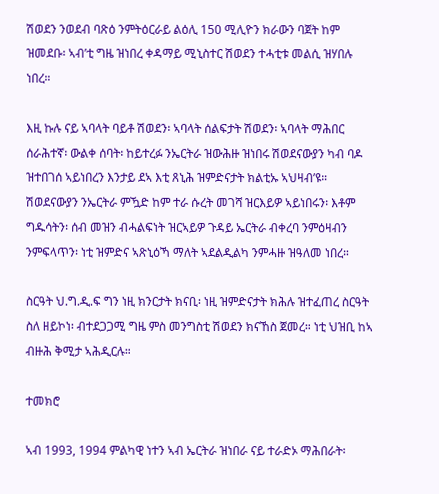ሽወደን ንወደብ ባጽዕ ንምትዕርራይ ልዕሊ 150 ሚሊዮን ክራውን ባጀት ከም ዝመደቡ፡ ኣብ’ቲ ግዜ ዝነበረ ቀዳማይ ሚኒስተር ሽወደን ተሓቲቱ መልሲ ዝሃበሉ ነበረ።

እዚ ኩሉ ናይ ኣባላት ባይቶ ሽወደን፡ ኣባላት ሰልፍታት ሽወደን፡ ኣባላት ማሕበር ሰራሕተኛ፡ ውልቀ ሰባት፡ ከይተረፉ ንኤርትራ ዝውሕዙ ዝነበሩ ሽወደናውያን ካብ ባዶ ዝተበገሰ ኣይነበረን እንታይ ደኣ እቲ ጸኒሕ ዝምድናታት ክልቲኡ ኣህዛብ’ዩ። ሽወደናውያን ንኤርትራ ምዃድ ከም ተራ ሱረት መገሻ ዝርእይዎ ኣይነበሩን፡ እቶም ግዱሳትን፡ ሰብ መዝን ብሓልፍነት ዝርኣይዎ ጉዳይ ኤርትራ ብቀረባ ንምዕዛብን ንምፍላጥን፡ ነቲ ዝምድና ኣጽኒዕኻ ማለት ኣደልዲልካ ንምሓዙ ዝዓለመ ነበረ።

ስርዓት ህ.ግ.ዲ.ፍ ግን ነዚ ክንርታት ክናቢ፡ ነዚ ዝምድናታት ክሕሉ ዝተፈጠረ ስርዓት ስለ ዘይኮነ፡ ብተደጋጋሚ ግዜ ምስ መንግስቲ ሽወደን ክናኸስ ጀመረ። ነቲ ህዝቢ ከኣ ብዙሕ ቅሚታ ኣሕዲርሉ።

ተመክሮ

ኣብ 1993, 1994 ምልካዊ ነተን ኣብ ኤርትራ ዝነበራ ናይ ተራድኦ ማሕበራት፡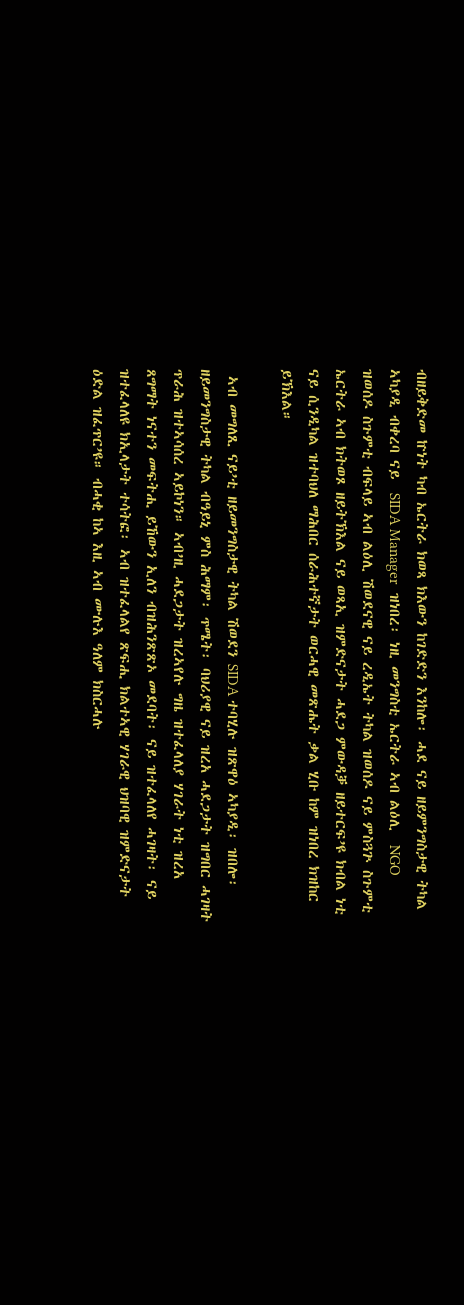ብዘይቅድመ ኵነት ካብ ኤርትራ ክወጻ ክእውን ከገድድን እንከሎ፡ ሓደ ናይ ዘይምንግስታዊ ትካል ኣካያዲ ብቀረባ ናይ  SIDA Manager  ዝነበረ፡ ነዚ መንግስቲ ኤርትራ ኣብ ልዕሊ  NGO  ዝወሰዶ ስጉምቲ ብፍላይ ኣብ ልዕሊ ሽወደናዊ ናይ ረዲኤት ትካል ዝወሰዶ ናይ ምስጓጕ ስጉምቲ ኤርትራ ኣብ ክትወጾ ዘይትኽእል ናይ ወጻኢ ዝምድናታት ሓደጋ ምውዳቓ ዘይተርፍ’ዩ ክብል ነቲ ናይ ሲንዲካል ዝተባህለ ማሕበር ሰራሕተኛታት ወርሓዊ መጽሔት ቃል ሂቡ ከም ዝነበረ ክዝከር ይኽእል።

 ኣብ መግለጺ ናይ’ቲ ዘይመንግስታዊ ትካል ሽወደን SIDA ተባሂሉ ዝጽዋዕ ኣካያዲ፡ ዝበሎ፡ ዘይመንግስታዊ ትካል ብዓይኒ ምስ ሕማም፡ ጥሜት፡ ባህሪያዊ ናይ ዝረአ ሓደጋታት ዝግበር ሓገዛት ጥራሕ ዝተኣሳሰረ ኣይኮነን። ኣብ’ዚ ሓደጋታት ዝረኣየሉ ግዜ ዝተፈላለያ ሃገራት ነቲ ዝረአ ጸግማት ነናተን መፍትሒ ይኸውን ኢለን ብዝሕንጽጽኦ መደባት፡ ናይ ዝተፈላለየ ሓገዛት፡ ናይ ዝተፈላለዩ ክኢላታት ተሳትፎ፡ ኣብ ዝተፈላልየ ጽፍሒ ክልተኣዊ ሃገራዊ ህዝባዊ ዝምድናታት ዕድል ዝፈጥር’ዩ። ብሓቂ ከኣ እዚ ኣብ ሙሉእ ዓለም ክስርሓሉ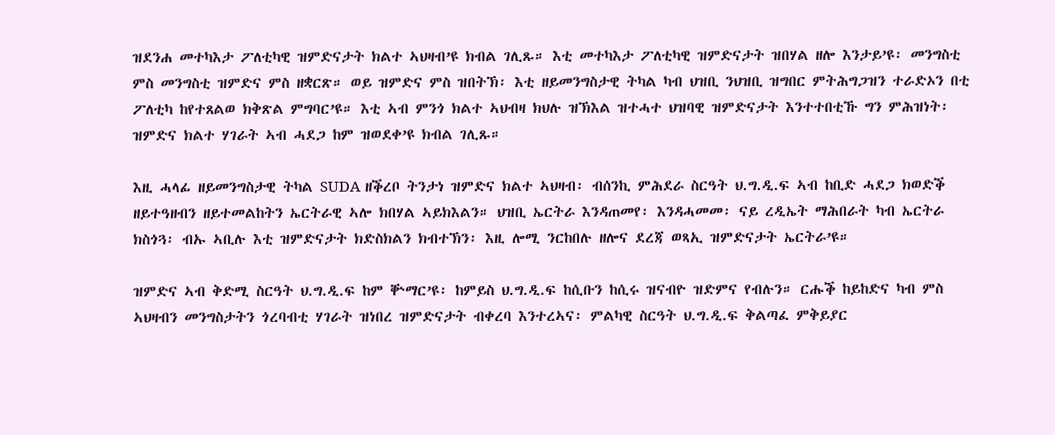ዝደንሐ መተካእታ ፖለቲካዊ ዝምድናታት ክልተ ኣህዛብ’ዩ ክብል ገሊጹ። እቲ መተካእታ ፖለቲካዊ ዝምድናታት ዝበሃል ዘሎ እንታይ’ዩ፡ መንግስቲ ምስ መንግስቲ ዝምድና ምስ ዘቋርጽ። ወይ ዝምድና ምስ ዝበትኽ፡ እቲ ዘይመንግስታዊ ትካል ካብ ህዝቢ ንህዝቢ ዝግበር ምትሕግጋዝን ተራድኦን በቲ ፖለቲካ ከየተጸልወ ክቅጽል ምግባር’ዩ። እቲ ኣብ ምንጎ ክልተ ኣህብዛ ክህሉ ዝኽእል ዝተሓተ ህዝባዊ ዝምድናታት እንተተበቲኹ ግን ምሕዝነት፡ ዝምድና ክልተ ሃገራት ኣብ ሓደጋ ከም ዝወደቀ’ዩ ክብል ገሊጹ።

እዚ ሓላፊ ዘይመንግስታዊ ትካል SUDA ዘቕረቦ ትንታነ ዝምድና ክልተ ኣህዛብ፡ ብሰንኪ ምሕደራ ስርዓት ህ.ግ.ዲ.ፍ ኣብ ከቢድ ሓደጋ ክወድቕ ዘይተዓዘብን ዘይተመልከትን ኤርትራዊ ኣሎ ክበሃል ኣይክእልን። ህዝቢ ኤርትራ እንዳጠመየ፡ እንዳሓመመ፡ ናይ ረዲኤት ማሕበራት ካብ ኤርትራ ክስጎጓ፡ ብኡ ኣቢሉ እቲ ዝምድናታት ክድስክልን ክብተኽን፡ እዚ ሎሚ ንርከበሉ ዘሎና ደረጃ ወጻኢ ዝምድናታት ኤርትራ’ዩ።

ዝምድና ኣብ ቅድሚ ስርዓት ህ.ግ.ዲ.ፍ ከም ቝማር’ዩ፡ ከምይስ ህ.ግ.ዲ.ፍ ከሲቡን ከሲሩ ዝናብዮ ዝድምና የብሉን። ርሑቕ ከይከድና ካብ ምስ ኣህዛብን መንግስታትን ጎረባብቲ ሃገራት ዝነበረ ዝምድናታት ብቀረባ እንተረኣና፡ ምልካዊ ስርዓት ህ.ግ.ዲ.ፍ ቅልጣፈ ምቅይያር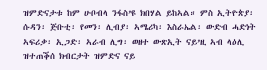ዝምድናታቱ ከም ሁቦብላ ንፋስ’ዩ ክበሃል ይከኣል። ምስ ኢትዮጵያ፡ ሱዳን፡ ጅቡቲ፡ የመን፡ ሊብያ፡ ኣሜሪካ፡ እስራኤል፡ ውድብ ሓድነት ኣፍሪቃ፡ ኢጋድ፡ ኣራብ ሊግ፡ ወዘተ ውጽኢት ናይ’ዚ ኣብ ላዕሊ ዝተጠቕሰ ክብርታት ዝምድና ናይ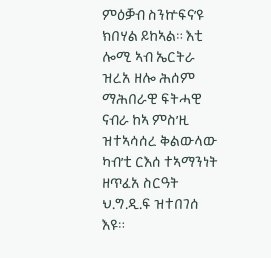ምዕቓብ ስንኵፍና’ዩ ክበሃል ይከኣል። እቲ ሎሚ ኣብ ኤርትራ ዝረአ ዘሎ ሕሰም ማሕበራዊ ፍትሓዊ ናብራ ከኣ ምስ’ዚ ዝተኣሳሰረ ቅልውላው ካብ’ቲ ርእሰ ተኣማንነት ዘጥፈአ ስርዓት ህ.ግ.ዲ.ፍ ዝተበገሰ እዩ።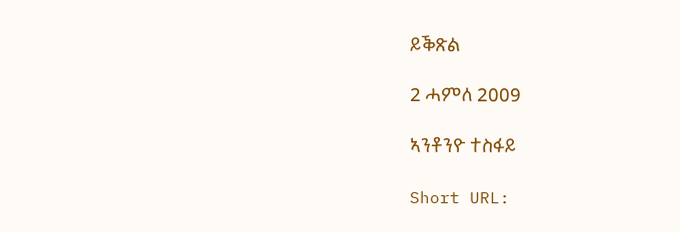ይቕጽል

2 ሓምለ 2009

ኣንቶንዮ ተስፋይ

Short URL: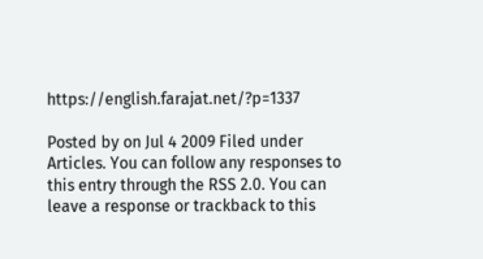https://english.farajat.net/?p=1337

Posted by on Jul 4 2009 Filed under Articles. You can follow any responses to this entry through the RSS 2.0. You can leave a response or trackback to this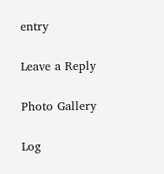entry

Leave a Reply

Photo Gallery

Log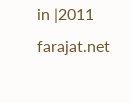in |2011 farajat.net